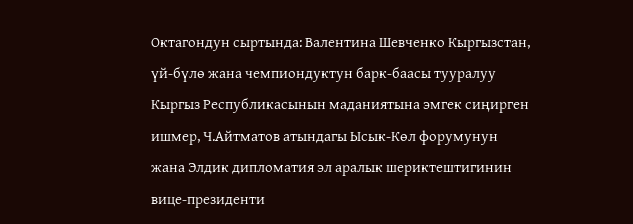Октагондун сыртында: Валентина Шевченко Кыргызстан, үй-бүлө жана чемпиондуктун барк-баасы тууралуу
Кыргыз Республикасынын маданиятына эмгек сиңирген ишмер, Ч.Айтматов атындагы Ысык-Көл форумунун жана Элдик дипломатия эл аралык шериктештигинин вице-президенти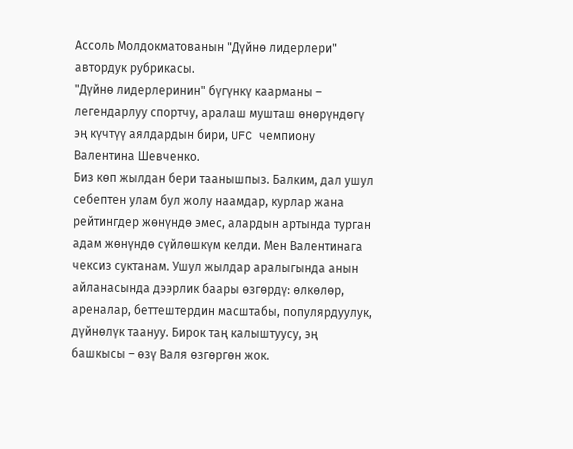Ассоль Молдокматованын "Дүйнө лидерлери" автордук рубрикасы.
"Дүйнө лидерлеринин" бүгүнкү каарманы – легендарлуу спортчу, аралаш мушташ өнөрүндөгү эң күчтүү аялдардын бири, UFC чемпиону Валентина Шевченко.
Биз көп жылдан бери таанышпыз. Балким, дал ушул себептен улам бул жолу наамдар, курлар жана рейтингдер жөнүндө эмес, алардын артында турган адам жөнүндө сүйлөшкүм келди. Мен Валентинага чексиз суктанам. Ушул жылдар аралыгында анын айланасында дээрлик баары өзгөрдү: өлкөлөр, ареналар, беттештердин масштабы, популярдуулук, дүйнөлүк таануу. Бирок таң калыштуусу, эң башкысы – өзү Валя өзгөргөн жок.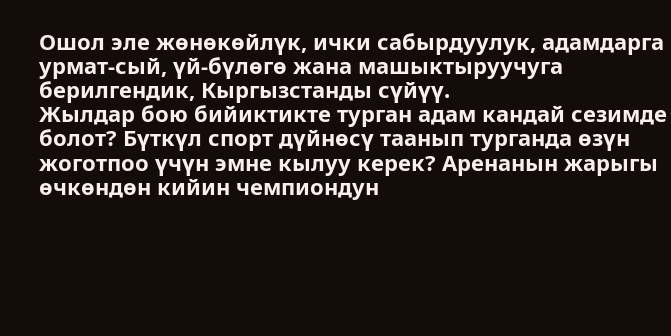Ошол эле жөнөкөйлүк, ички сабырдуулук, адамдарга урмат-сый, үй-бүлөгө жана машыктыруучуга берилгендик, Кыргызстанды сүйүү.
Жылдар бою бийиктикте турган адам кандай сезимде болот? Бүткүл спорт дүйнөсү таанып турганда өзүн жоготпоо үчүн эмне кылуу керек? Аренанын жарыгы өчкөндөн кийин чемпиондун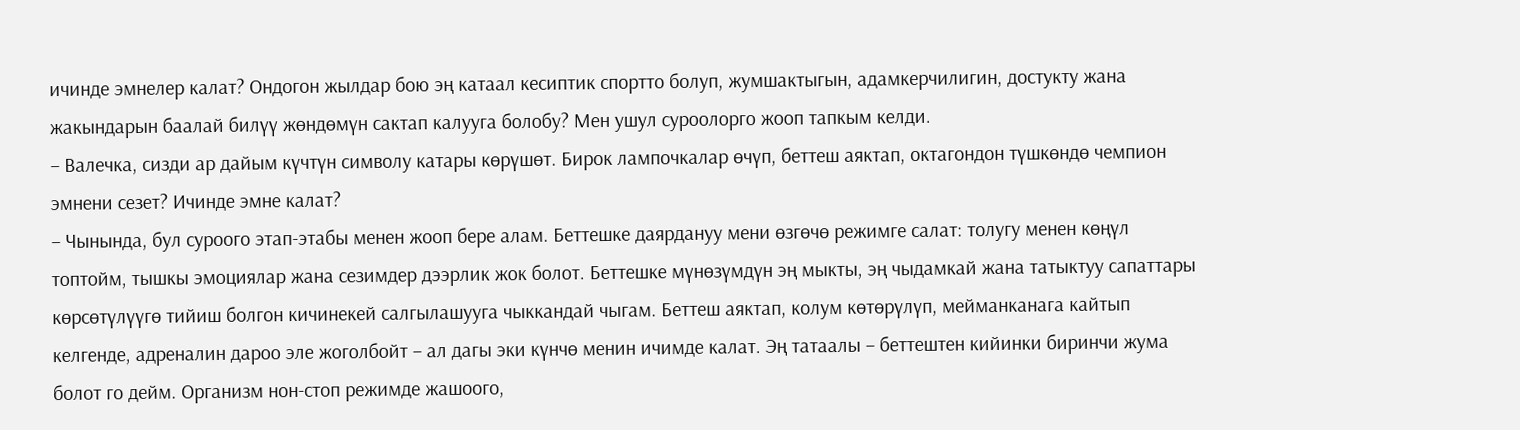ичинде эмнелер калат? Ондогон жылдар бою эң катаал кесиптик спортто болуп, жумшактыгын, адамкерчилигин, достукту жана жакындарын баалай билүү жөндөмүн сактап калууга болобу? Мен ушул суроолорго жооп тапкым келди.
– Валечка, сизди ар дайым күчтүн символу катары көрүшөт. Бирок лампочкалар өчүп, беттеш аяктап, октагондон түшкөндө чемпион эмнени сезет? Ичинде эмне калат?
– Чынында, бул суроого этап-этабы менен жооп бере алам. Беттешке даярдануу мени өзгөчө режимге салат: толугу менен көңүл топтойм, тышкы эмоциялар жана сезимдер дээрлик жок болот. Беттешке мүнөзүмдүн эң мыкты, эң чыдамкай жана татыктуу сапаттары көрсөтүлүүгө тийиш болгон кичинекей салгылашууга чыккандай чыгам. Беттеш аяктап, колум көтөрүлүп, мейманканага кайтып келгенде, адреналин дароо эле жоголбойт – ал дагы эки күнчө менин ичимде калат. Эң татаалы – беттештен кийинки биринчи жума болот го дейм. Организм нон-стоп режимде жашоого,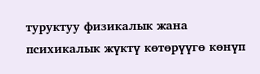туруктуу физикалык жана психикалык жүктү көтөрүүгө көнүп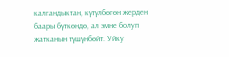калгандыктан, күтүлбөгөн жерден баары бүткөндө, ал эмне болуп жатканын түшүнбөйт. Уйку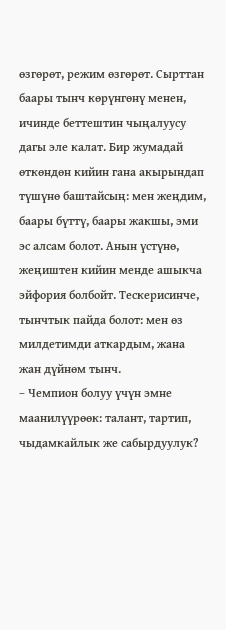өзгөрөт, режим өзгөрөт. Сырттан баары тынч көрүнгөнү менен, ичинде беттештин чыңалуусу дагы эле калат. Бир жумадай өткөндөн кийин гана акырындап түшүнө баштайсың: мен жеңдим, баары бүттү, баары жакшы, эми эс алсам болот. Анын үстүнө, жеңиштен кийин менде ашыкча эйфория болбойт. Тескерисинче, тынчтык пайда болот: мен өз милдетимди аткардым, жана жан дүйнөм тынч.
– Чемпион болуу үчүн эмне маанилүүрөөк: талант, тартип, чыдамкайлык же сабырдуулук?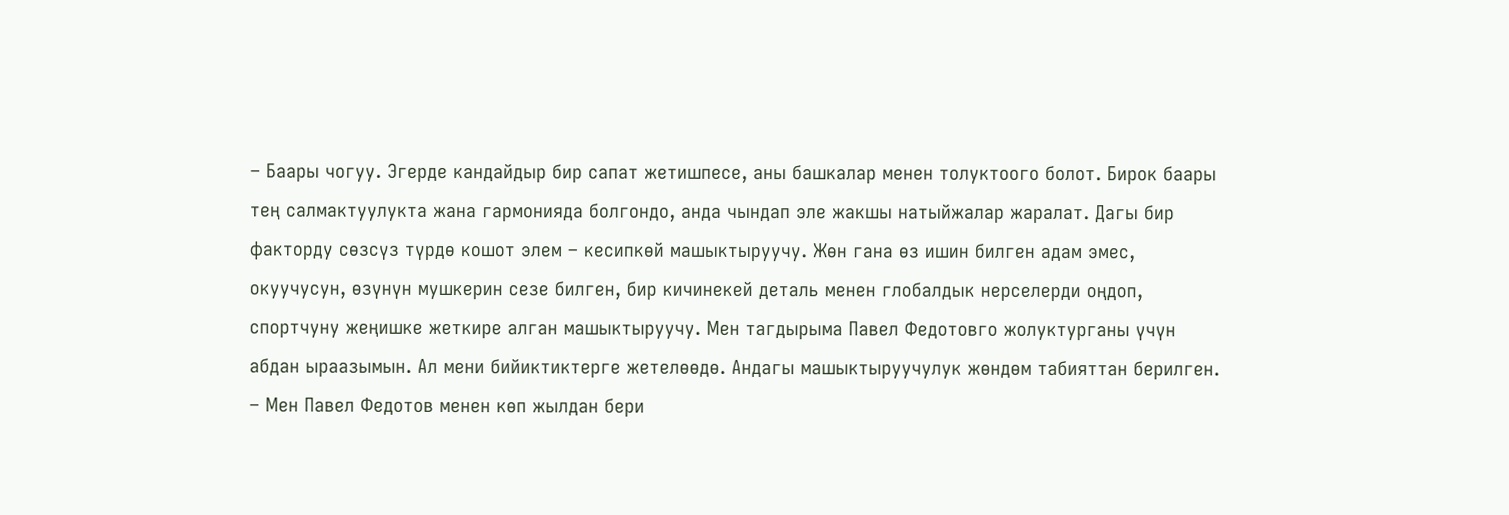– Баары чогуу. Эгерде кандайдыр бир сапат жетишпесе, аны башкалар менен толуктоого болот. Бирок баары тең салмактуулукта жана гармонияда болгондо, анда чындап эле жакшы натыйжалар жаралат. Дагы бир факторду сөзсүз түрдө кошот элем – кесипкөй машыктыруучу. Жөн гана өз ишин билген адам эмес, окуучусун, өзүнүн мушкерин сезе билген, бир кичинекей деталь менен глобалдык нерселерди оңдоп, спортчуну жеңишке жеткире алган машыктыруучу. Мен тагдырыма Павел Федотовго жолуктурганы үчүн абдан ыраазымын. Ал мени бийиктиктерге жетелөөдө. Андагы машыктыруучулук жөндөм табияттан берилген.
– Мен Павел Федотов менен көп жылдан бери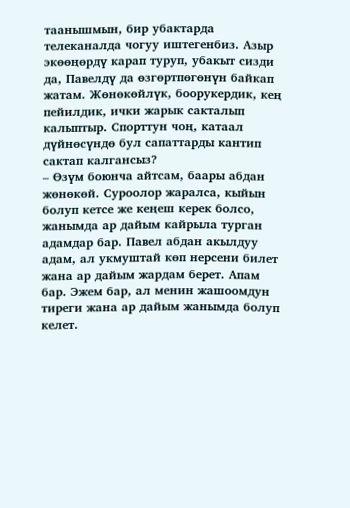таанышмын, бир убактарда телеканалда чогуу иштегенбиз. Азыр экөөңөрдү карап туруп, убакыт сизди да, Павелдү да өзгөртпөгөнүн байкап жатам. Жөнөкөйлүк, боорукердик, кең пейилдик, ички жарык сакталып калыптыр. Спорттун чоң, катаал дүйнөсүндө бул сапаттарды кантип сактап калгансыз?
– Өзүм боюнча айтсам, баары абдан жөнөкөй. Суроолор жаралса, кыйын болуп кетсе же кеңеш керек болсо, жанымда ар дайым кайрыла турган адамдар бар. Павел абдан акылдуу адам, ал укмуштай көп нерсени билет жана ар дайым жардам берет. Апам бар. Эжем бар, ал менин жашоомдун тиреги жана ар дайым жанымда болуп келет.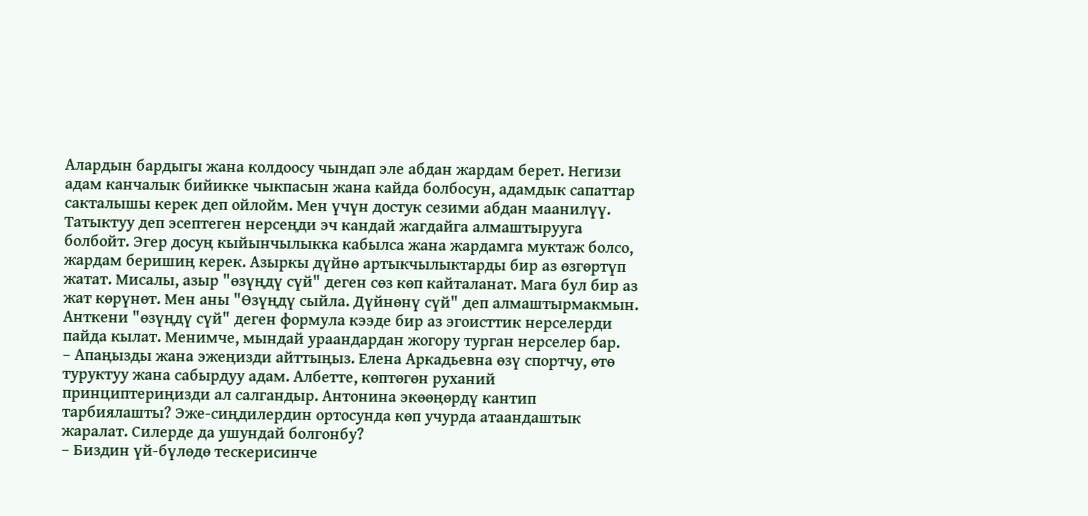Алардын бардыгы жана колдоосу чындап эле абдан жардам берет. Негизи адам канчалык бийикке чыкпасын жана кайда болбосун, адамдык сапаттар сакталышы керек деп ойлойм. Мен үчүн достук сезими абдан маанилүү. Татыктуу деп эсептеген нерсеңди эч кандай жагдайга алмаштырууга болбойт. Эгер досуң кыйынчылыкка кабылса жана жардамга муктаж болсо, жардам беришиң керек. Азыркы дүйнө артыкчылыктарды бир аз өзгөртүп жатат. Мисалы, азыр "өзүңдү сүй" деген сөз көп кайталанат. Мага бул бир аз жат көрүнөт. Мен аны "Өзүңдү сыйла. Дүйнөнү сүй" деп алмаштырмакмын. Анткени "өзүңдү сүй" деген формула кээде бир аз эгоисттик нерселерди пайда кылат. Менимче, мындай ураандардан жогору турган нерселер бар.
– Апаңызды жана эжеңизди айттыңыз. Елена Аркадьевна өзү спортчу, өтө туруктуу жана сабырдуу адам. Албетте, көптөгөн руханий принциптериңизди ал салгандыр. Антонина экөөңөрдү кантип тарбиялашты? Эже-сиңдилердин ортосунда көп учурда атаандаштык жаралат. Силерде да ушундай болгонбу?
– Биздин үй-бүлөдө тескерисинче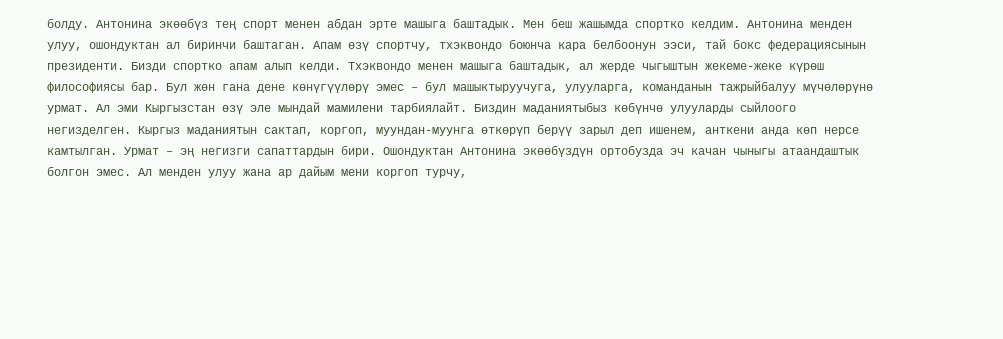болду. Антонина экөөбүз тең спорт менен абдан эрте машыга баштадык. Мен беш жашымда спортко келдим. Антонина менден улуу, ошондуктан ал биринчи баштаган. Апам өзү спортчу, тхэквондо боюнча кара белбоонун ээси, тай бокс федерациясынын президенти. Бизди спортко апам алып келди. Тхэквондо менен машыга баштадык, ал жерде чыгыштын жекеме-жеке күрөш философиясы бар. Бул жөн гана дене көнүгүүлөрү эмес – бул машыктыруучуга, улууларга, команданын тажрыйбалуу мүчөлөрүнө урмат. Ал эми Кыргызстан өзү эле мындай мамилени тарбиялайт. Биздин маданиятыбыз көбүнчө улууларды сыйлоого негизделген. Кыргыз маданиятын сактап, коргоп, муундан-муунга өткөрүп берүү зарыл деп ишенем, анткени анда көп нерсе камтылган. Урмат – эң негизги сапаттардын бири. Ошондуктан Антонина экөөбүздүн ортобузда эч качан чыныгы атаандаштык болгон эмес. Ал менден улуу жана ар дайым мени коргоп турчу,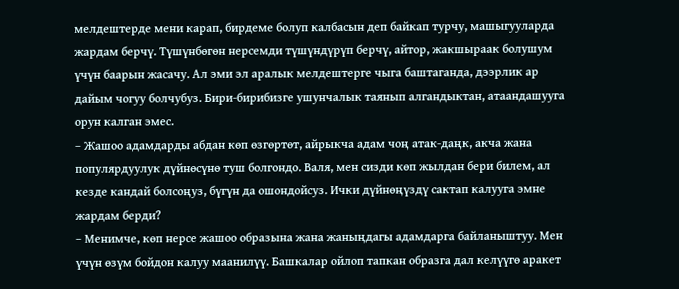мелдештерде мени карап, бирдеме болуп калбасын деп байкап турчу, машыгууларда жардам берчү. Түшүнбөгөн нерсемди түшүндүрүп берчү, айтор, жакшыраак болушум үчүн баарын жасачу. Ал эми эл аралык мелдештерге чыга баштаганда, дээрлик ар дайым чогуу болчубуз. Бири-бирибизге ушунчалык таянып алгандыктан, атаандашууга орун калган эмес.
– Жашоо адамдарды абдан көп өзгөртөт, айрыкча адам чоң атак-даңк, акча жана популярдуулук дүйнөсүнө туш болгондо. Валя, мен сизди көп жылдан бери билем, ал кезде кандай болсоңуз, бүгүн да ошондойсуз. Ички дүйнөңүздү сактап калууга эмне жардам берди?
– Менимче, көп нерсе жашоо образына жана жаныңдагы адамдарга байланыштуу. Мен үчүн өзүм бойдон калуу маанилүү. Башкалар ойлоп тапкан образга дал келүүгө аракет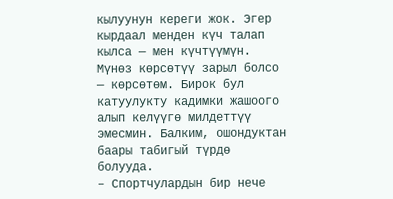кылуунун кереги жок. Эгер кырдаал менден күч талап кылса — мен күчтүүмүн. Мүнөз көрсөтүү зарыл болсо — көрсөтөм. Бирок бул катуулукту кадимки жашоого алып келүүгө милдеттүү эмесмин. Балким, ошондуктан баары табигый түрдө болууда.
– Спортчулардын бир нече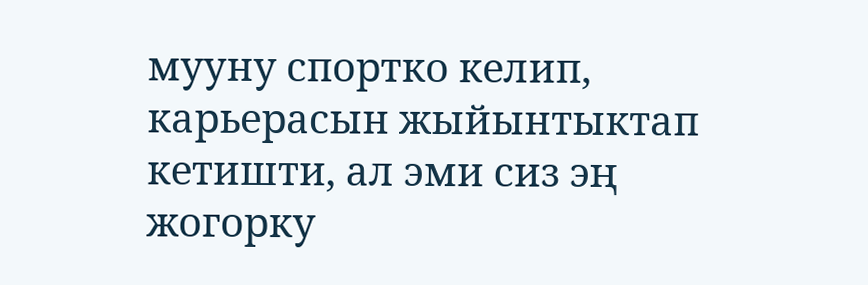мууну спортко келип, карьерасын жыйынтыктап кетишти, ал эми сиз эң жогорку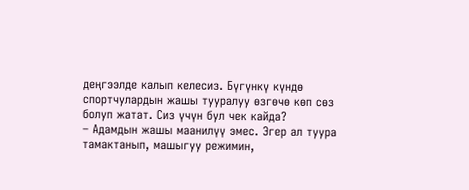деңгээлде калып келесиз. Бүгүнкү күндө спортчулардын жашы тууралуу өзгөчө көп сөз болуп жатат. Сиз үчүн бул чек кайда?
– Адамдын жашы маанилүү эмес. Эгер ал туура тамактанып, машыгуу режимин,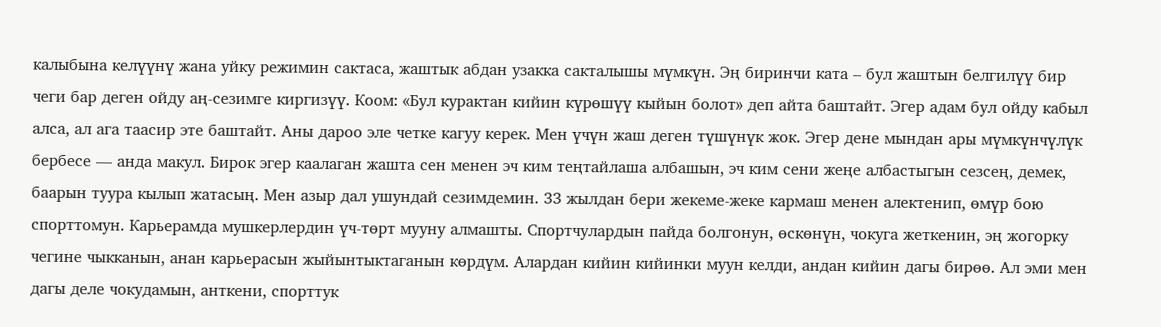калыбына келүүнү жана уйку режимин сактаса, жаштык абдан узакка сакталышы мүмкүн. Эң биринчи ката – бул жаштын белгилүү бир чеги бар деген ойду аң-сезимге киргизүү. Коом: «Бул курактан кийин күрөшүү кыйын болот» деп айта баштайт. Эгер адам бул ойду кабыл алса, ал ага таасир эте баштайт. Аны дароо эле четке кагуу керек. Мен үчүн жаш деген түшүнүк жок. Эгер дене мындан ары мүмкүнчүлүк бербесе — анда макул. Бирок эгер каалаган жашта сен менен эч ким теңтайлаша албашын, эч ким сени жеңе албастыгын сезсең, демек, баарын туура кылып жатасың. Мен азыр дал ушундай сезимдемин. 33 жылдан бери жекеме-жеке кармаш менен алектенип, өмүр бою спорттомун. Карьерамда мушкерлердин үч-төрт мууну алмашты. Спортчулардын пайда болгонун, өскөнүн, чокуга жеткенин, эң жогорку чегине чыкканын, анан карьерасын жыйынтыктаганын көрдүм. Алардан кийин кийинки муун келди, андан кийин дагы бирөө. Ал эми мен дагы деле чокудамын, анткени, спорттук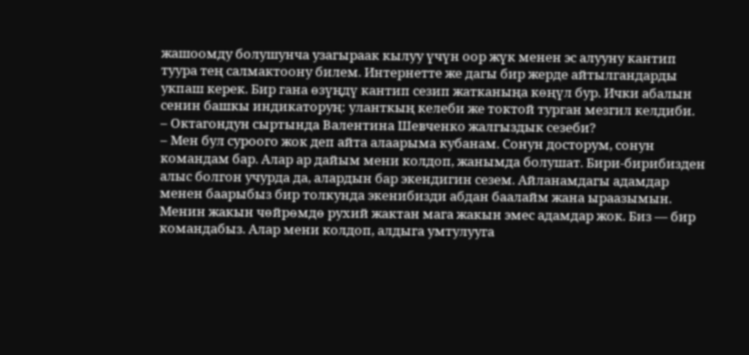жашоомду болушунча узагыраак кылуу үчүн оор жүк менен эс алууну кантип туура тең салмактоону билем. Интернетте же дагы бир жерде айтылгандарды укпаш керек. Бир гана өзүңдү кантип сезип жатканыңа көңүл бур. Ички абалын сенин башкы индикаторуң: уланткың келеби же токтой турган мезгил келдиби.
– Октагондун сыртында Валентина Шевченко жалгыздык сезеби?
– Мен бул суроого жок деп айта алаарыма кубанам. Сонун досторум, сонун командам бар. Алар ар дайым мени колдоп, жанымда болушат. Бири-бирибизден алыс болгон учурда да, алардын бар экендигин сезем. Айланамдагы адамдар менен баарыбыз бир толкунда экенибизди абдан баалайм жана ыраазымын. Менин жакын чөйрөмдө рухий жактан мага жакын эмес адамдар жок. Биз — бир командабыз. Алар мени колдоп, алдыга умтулууга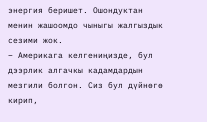энергия беришет. Ошондуктан менин жашоомдо чыныгы жалгыздык сезими жок.
– Америкага келгениңизде, бул дээрлик алгачкы кадамдардын мезгили болгон. Сиз бул дүйнөгө кирип,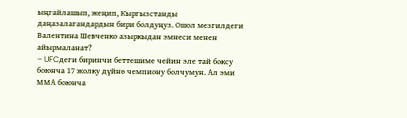ыңгайлашып, жеңип, Кыргызстанды даңазалагандардын бири болдуңуз. Ошол мезгилдеги Валентина Шевченко азыркыдан эмнеси менен айырмаланат?
– UFCдеги биринчи беттешиме чейин эле тай боксу боюнча 17 жолку дүйнө чемпиону болчумун. Ал эми ММА боюнча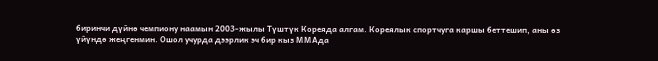биринчи дүйнө чемпиону наамын 2003-жылы Түштүк Кореяда алгам. Кореялык спортчуга каршы беттешип, аны өз үйүндө жеңгенмин. Ошол учурда дээрлик эч бир кыз ММАда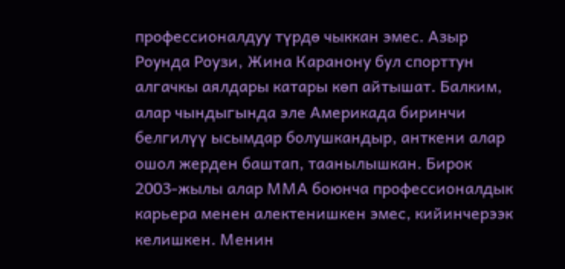профессионалдуу түрдө чыккан эмес. Азыр Роунда Роузи, Жина Каранону бул спорттун алгачкы аялдары катары көп айтышат. Балким, алар чындыгында эле Америкада биринчи белгилүү ысымдар болушкандыр, анткени алар ошол жерден баштап, таанылышкан. Бирок 2003-жылы алар ММА боюнча профессионалдык карьера менен алектенишкен эмес, кийинчерээк келишкен. Менин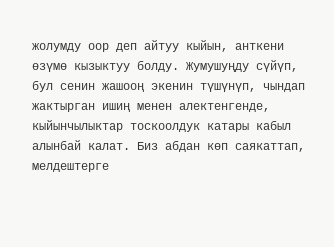жолумду оор деп айтуу кыйын, анткени өзүмө кызыктуу болду. Жумушуңду сүйүп, бул сенин жашооң экенин түшүнүп, чындап жактырган ишиң менен алектенгенде, кыйынчылыктар тоскоолдук катары кабыл алынбай калат. Биз абдан көп саякаттап, мелдештерге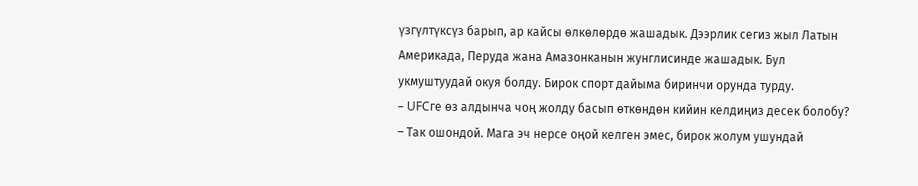үзгүлтүксүз барып, ар кайсы өлкөлөрдө жашадык. Дээрлик сегиз жыл Латын Америкада, Перуда жана Амазонканын жунглисинде жашадык. Бул укмуштуудай окуя болду. Бирок спорт дайыма биринчи орунда турду.
– UFCге өз алдынча чоң жолду басып өткөндөн кийин келдиңиз десек болобу?
– Так ошондой. Мага эч нерсе оңой келген эмес, бирок жолум ушундай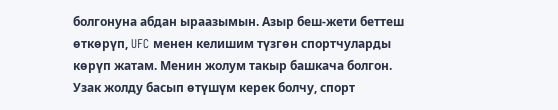болгонуна абдан ыраазымын. Азыр беш-жети беттеш өткөрүп, UFC менен келишим түзгөн спортчуларды көрүп жатам. Менин жолум такыр башкача болгон. Узак жолду басып өтүшүм керек болчу, спорт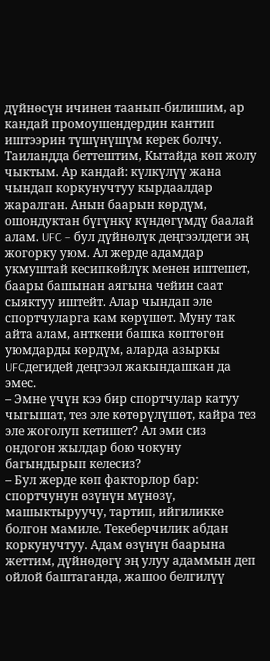дүйнөсүн ичинен таанып-билишим, ар кандай промоушендердин кантип иштээрин түшүнүшүм керек болчу. Таиландда беттештим, Кытайда көп жолу чыктым. Ар кандай: күлкүлүү жана чындап коркунучтуу кырдаалдар жаралган. Анын баарын көрдүм, ошондуктан бүгүнкү күндөгүмдү баалай алам. UFC – бул дүйнөлүк деңгээлдеги эң жогорку уюм. Ал жерде адамдар укмуштай кесипкөйлүк менен иштешет, баары башынан аягына чейин саат сыяктуу иштейт. Алар чындап эле спортчуларга кам көрүшөт. Муну так айта алам, анткени башка көптөгөн уюмдарды көрдүм, аларда азыркы UFCдегидей деңгээл жакындашкан да эмес.
– Эмне үчүн кээ бир спортчулар катуу чыгышат, тез эле көтөрүлүшөт, кайра тез эле жоголуп кетишет? Ал эми сиз ондогон жылдар бою чокуну багындырып келесиз?
– Бул жерде көп факторлор бар: спортчунун өзүнүн мүнөзү, машыктыруучу, тартип, ийгиликке болгон мамиле. Текеберчилик абдан коркунучтуу. Адам өзүнүн баарына жеттим, дүйнөдөгү эң улуу адаммын деп ойлой баштаганда, жашоо белгилүү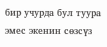бир учурда бул туура эмес экенин сөзсүз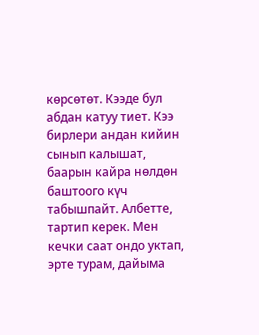көрсөтөт. Кээде бул абдан катуу тиет. Кээ бирлери андан кийин сынып калышат, баарын кайра нөлдөн баштоого күч табышпайт. Албетте, тартип керек. Мен кечки саат ондо уктап, эрте турам, дайыма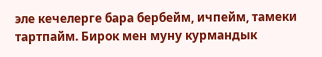эле кечелерге бара бербейм, ичпейм, тамеки тартпайм. Бирок мен муну курмандык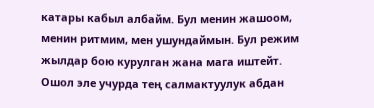катары кабыл албайм. Бул менин жашоом, менин ритмим, мен ушундаймын. Бул режим жылдар бою курулган жана мага иштейт. Ошол эле учурда тең салмактуулук абдан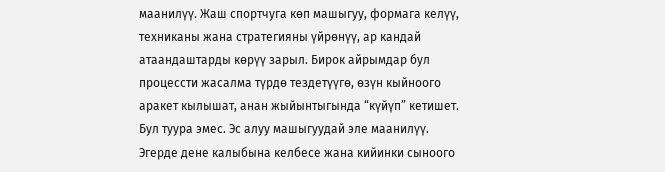маанилүү. Жаш спортчуга көп машыгуу, формага келүү, техниканы жана стратегияны үйрөнүү, ар кандай атаандаштарды көрүү зарыл. Бирок айрымдар бул процессти жасалма түрдө тездетүүгө, өзүн кыйноого аракет кылышат, анан жыйынтыгында “күйүп” кетишет. Бул туура эмес. Эс алуу машыгуудай эле маанилүү. Эгерде дене калыбына келбесе жана кийинки сыноого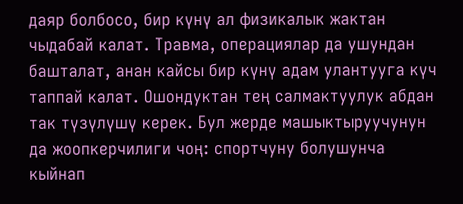даяр болбосо, бир күнү ал физикалык жактан чыдабай калат. Травма, операциялар да ушундан башталат, анан кайсы бир күнү адам улантууга күч таппай калат. Ошондуктан тең салмактуулук абдан так түзүлүшү керек. Бул жерде машыктыруучунун да жоопкерчилиги чоң: спортчуну болушунча кыйнап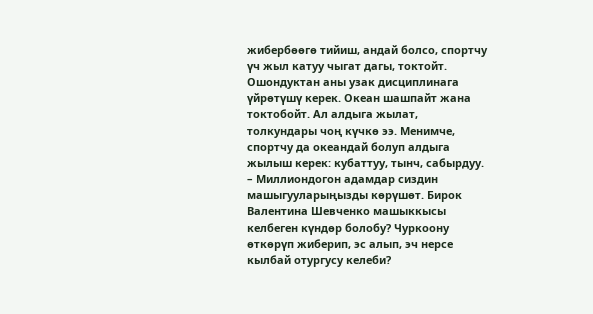жибербөөгө тийиш, андай болсо, спортчу үч жыл катуу чыгат дагы, токтойт. Ошондуктан аны узак дисциплинага үйрөтүшү керек. Океан шашпайт жана токтобойт. Ал алдыга жылат, толкундары чоң күчкө ээ. Менимче, спортчу да океандай болуп алдыга жылыш керек: кубаттуу, тынч, сабырдуу.
– Миллиондогон адамдар сиздин машыгууларыңызды көрүшөт. Бирок Валентина Шевченко машыккысы келбеген күндөр болобу? Чуркоону өткөрүп жиберип, эс алып, эч нерсе кылбай отургусу келеби?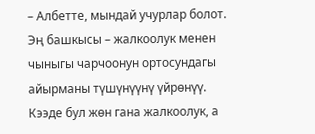– Албетте, мындай учурлар болот. Эң башкысы – жалкоолук менен чыныгы чарчоонун ортосундагы айырманы түшүнүүнү үйрөнүү. Кээде бул жөн гана жалкоолук, а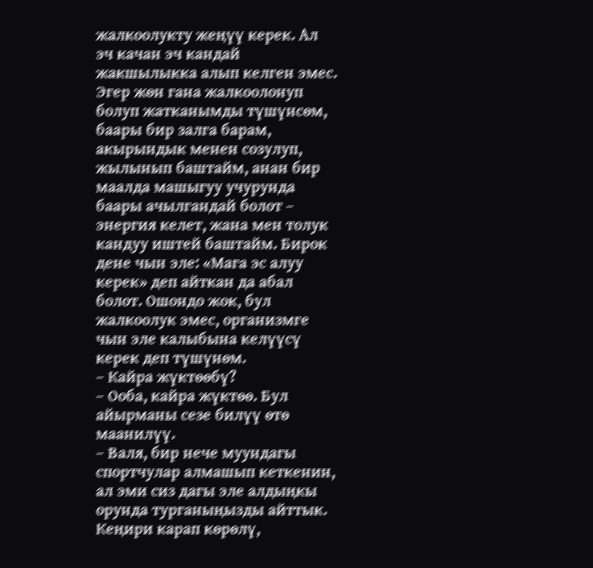жалкоолукту жеңүү керек. Ал эч качан эч кандай жакшылыкка алып келген эмес. Эгер жөн гана жалкоолонуп болуп жатканымды түшүнсөм, баары бир залга барам, акырындык менен созулуп, жылынып баштайм, анан бир маалда машыгуу учурунда баары ачылгандай болот – энергия келет, жана мен толук кандуу иштей баштайм. Бирок дене чын эле: «Мага эс алуу керек» деп айткан да абал болот. Ошондо жок, бул жалкоолук эмес, организмге чын эле калыбына келүүсү керек деп түшүнөм.
– Кайра жүктөөбү?
– Ооба, кайра жүктөө. Бул айырманы сезе билүү өтө маанилүү.
– Валя, бир нече муундагы спортчулар алмашып кеткенин, ал эми сиз дагы эле алдыңкы орунда турганыңызды айттык. Кеңири карап көрөлү,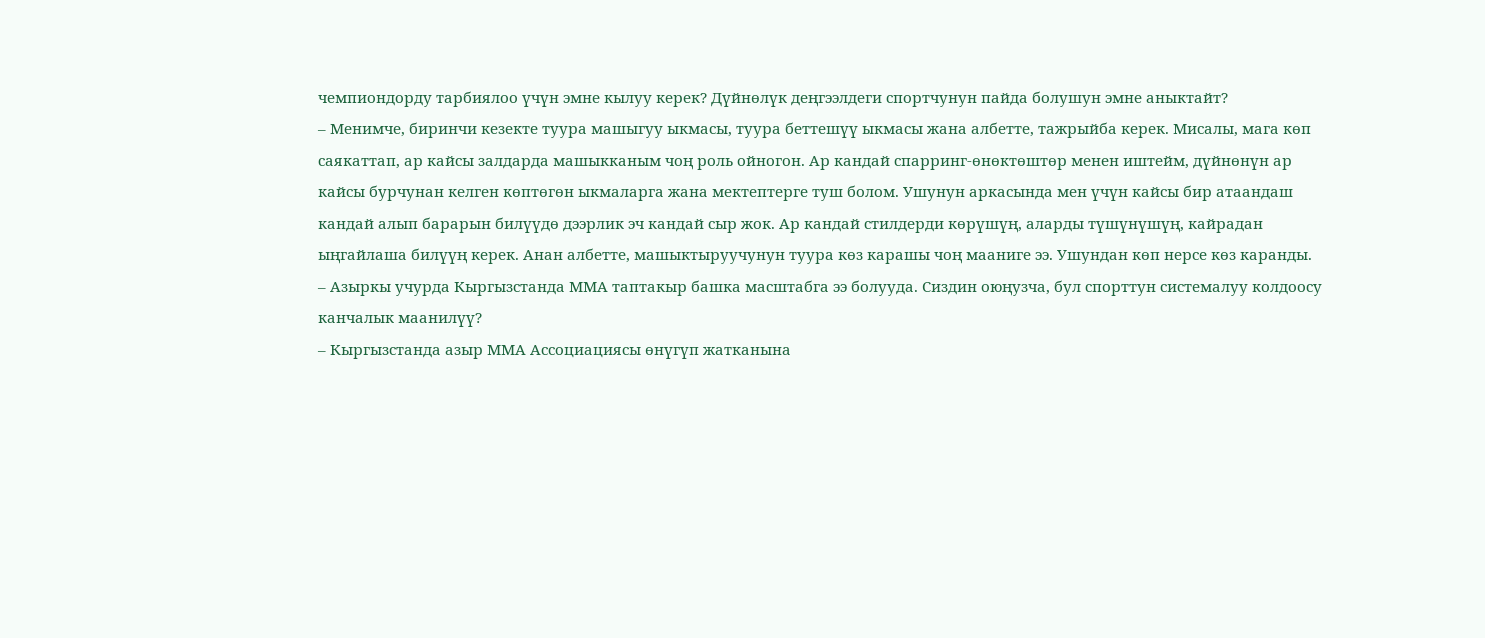чемпиондорду тарбиялоо үчүн эмне кылуу керек? Дүйнөлүк деңгээлдеги спортчунун пайда болушун эмне аныктайт?
– Менимче, биринчи кезекте туура машыгуу ыкмасы, туура беттешүү ыкмасы жана албетте, тажрыйба керек. Мисалы, мага көп саякаттап, ар кайсы залдарда машыкканым чоң роль ойногон. Ар кандай спарринг-өнөктөштөр менен иштейм, дүйнөнүн ар кайсы бурчунан келген көптөгөн ыкмаларга жана мектептерге туш болом. Ушунун аркасында мен үчүн кайсы бир атаандаш кандай алып барарын билүүдө дээрлик эч кандай сыр жок. Ар кандай стилдерди көрүшүң, аларды түшүнүшүң, кайрадан ыңгайлаша билүүң керек. Анан албетте, машыктыруучунун туура көз карашы чоң мааниге ээ. Ушундан көп нерсе көз каранды.
– Азыркы учурда Кыргызстанда ММА таптакыр башка масштабга ээ болууда. Сиздин оюңузча, бул спорттун системалуу колдоосу канчалык маанилүү?
– Кыргызстанда азыр ММА Ассоциациясы өнүгүп жатканына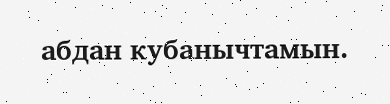абдан кубанычтамын.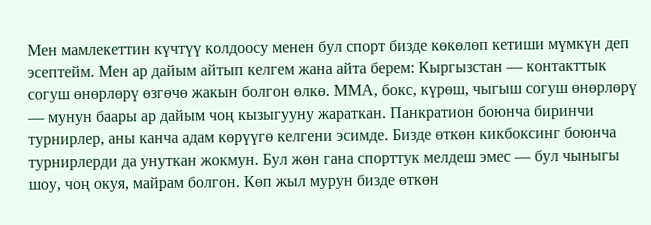Мен мамлекеттин күчтүү колдоосу менен бул спорт бизде көкөлөп кетиши мүмкүн деп эсептейм. Мен ар дайым айтып келгем жана айта берем: Кыргызстан — контакттык согуш өнөрлөрү өзгөчө жакын болгон өлкө. ММА, бокс, күрөш, чыгыш согуш өнөрлөрү — мунун баары ар дайым чоң кызыгууну жараткан. Панкратион боюнча биринчи турнирлер, аны канча адам көрүүгө келгени эсимде. Бизде өткөн кикбоксинг боюнча турнирлерди да унуткан жокмун. Бул жөн гана спорттук мелдеш эмес — бул чыныгы шоу, чоң окуя, майрам болгон. Көп жыл мурун бизде өткөн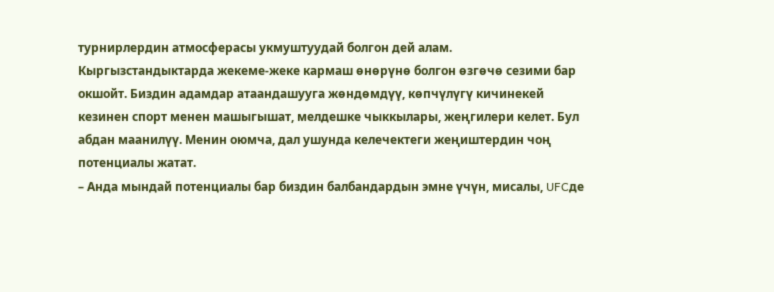турнирлердин атмосферасы укмуштуудай болгон дей алам.
Кыргызстандыктарда жекеме-жеке кармаш өнөрүнө болгон өзгөчө сезими бар окшойт. Биздин адамдар атаандашууга жөндөмдүү, көпчүлүгү кичинекей кезинен спорт менен машыгышат, мелдешке чыккылары, жеңгилери келет. Бул абдан маанилүү. Менин оюмча, дал ушунда келечектеги жеңиштердин чоң потенциалы жатат.
– Анда мындай потенциалы бар биздин балбандардын эмне үчүн, мисалы, UFCде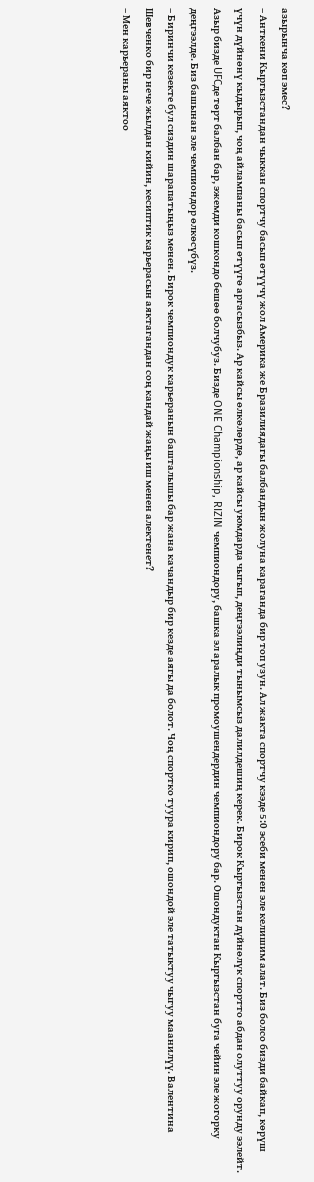азырынча көп эмес?
– Анткени Кыргызстандан чыккан спортчу басып өтүүчү жол Америка же Бразилиядагы балбандын жолуна караганда бир топ узун. Ал жакта спортчу кээде 5:0 эсеби менен эле келишим алат. Биз болсо бизди байкап, көрүш үчүн дүйнөнү кыдырып, чоң айлампаны басып өтүүгө аргасызбыз. Ар кайсы өлкөлөрдө, ар кайсы уюмдарда чыгып, деңгээлиңди тынымсыз далилдешиң керек. Бирок Кыргызстан дүйнөлүк спортто абдан олуттуу орунду ээлейт. Азыр бизде UFCде төрт балбан бар, эжемди кошкондо бешөө болчубуз. Бизде ONE Championship, RIZIN чемпиондору, башка эл аралык промоушендердин чемпиондору бар. Ошондуктан Кыргызстан буга чейин эле жогорку деңгээлде. Биз башынан эле чемпиондор өлкөсүбүз.
– Биринчи кезекте бул сиздин шарапатыңыз менен. Бирок чемпиондук карьеранын башталышы бар жана качандыр бир кезде аягы да болот. Чоң спортко туура кирип, ошондой эле татыктуу чыгуу маанилүү. Валентина Шевченко бир нече жылдан кийин, кесиптик карьерасын аяктагандан соң кандай жаңы иш менен алектенет?
– Мен карьераны аяктоо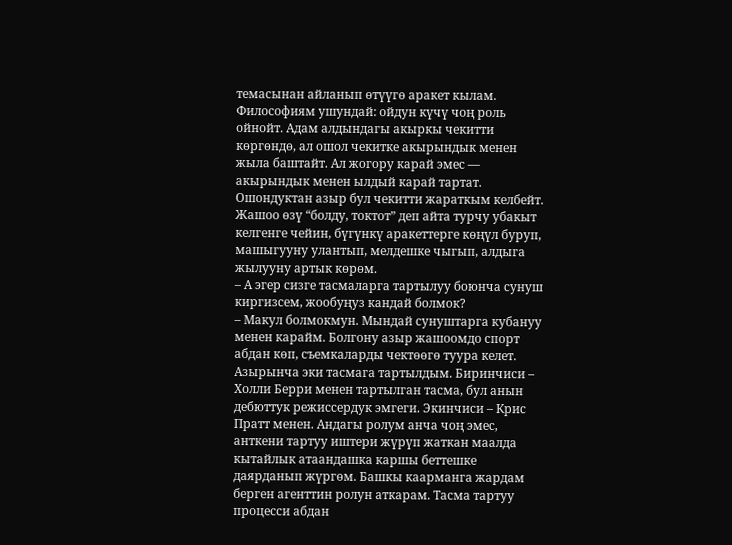темасынан айланып өтүүгө аракет кылам. Философиям ушундай: ойдун күчү чоң роль ойнойт. Адам алдындагы акыркы чекитти көргөндө, ал ошол чекитке акырындык менен жыла баштайт. Ал жогору карай эмес — акырындык менен ылдый карай тартат. Ошондуктан азыр бул чекитти жараткым келбейт. Жашоо өзү “болду, токтот” деп айта турчу убакыт келгенге чейин, бүгүнкү аракеттерге көңүл буруп, машыгууну улантып, мелдешке чыгып, алдыга жылууну артык көрөм.
– А эгер сизге тасмаларга тартылуу боюнча сунуш киргизсем, жообуңуз кандай болмок?
– Макул болмокмун. Мындай сунуштарга кубануу менен карайм. Болгону азыр жашоомдо спорт абдан көп, съемкаларды чектөөгө туура келет. Азырынча эки тасмага тартылдым. Биринчиси – Холли Берри менен тартылган тасма, бул анын дебюттук режиссердук эмгеги. Экинчиси – Крис Пратт менен. Андагы ролум анча чоң эмес, анткени тартуу иштери жүрүп жаткан маалда кытайлык атаандашка каршы беттешке даярданып жүргөм. Башкы каарманга жардам берген агенттин ролун аткарам. Тасма тартуу процесси абдан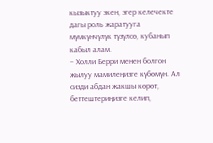кызыктуу экен, эгер келечекте дагы роль жаратууга мүмкүнчүлүк түзүлсө, кубанып кабыл алам.
– Холли Берри менен болгон жылуу мамилеңизге күбөмүн. Ал сизди абдан жакшы көрөт, беттештериңизге келип,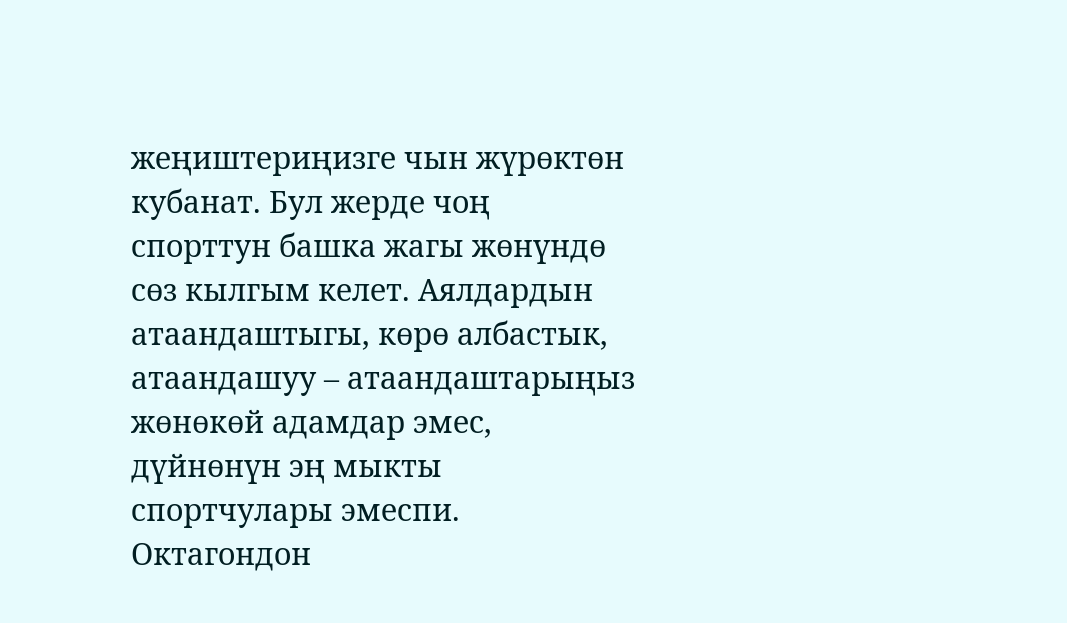жеңиштериңизге чын жүрөктөн кубанат. Бул жерде чоң спорттун башка жагы жөнүндө сөз кылгым келет. Аялдардын атаандаштыгы, көрө албастык, атаандашуу – атаандаштарыңыз жөнөкөй адамдар эмес, дүйнөнүн эң мыкты спортчулары эмеспи. Октагондон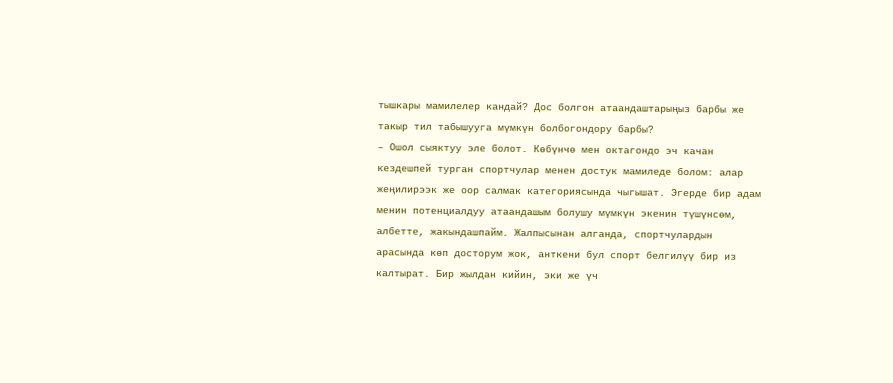тышкары мамилелер кандай? Дос болгон атаандаштарыңыз барбы же такыр тил табышууга мүмкүн болбогондору барбы?
– Ошол сыяктуу эле болот. Көбүнчө мен октагондо эч качан кездешпей турган спортчулар менен достук мамиледе болом: алар жеңилирээк же оор салмак категориясында чыгышат. Эгерде бир адам менин потенциалдуу атаандашым болушу мүмкүн экенин түшүнсөм, албетте, жакындашпайм. Жалпысынан алганда, спортчулардын арасында көп досторум жок, анткени бул спорт белгилүү бир из калтырат. Бир жылдан кийин, эки же үч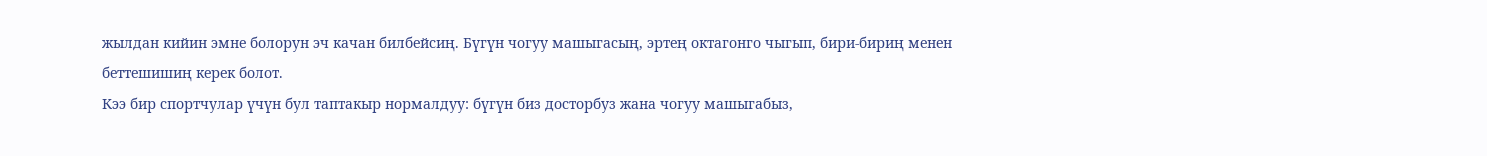жылдан кийин эмне болорун эч качан билбейсиң. Бүгүн чогуу машыгасың, эртең октагонго чыгып, бири-бириң менен беттешишиң керек болот.
Кээ бир спортчулар үчүн бул таптакыр нормалдуу: бүгүн биз досторбуз жана чогуу машыгабыз,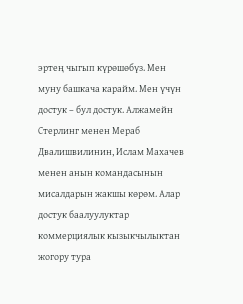эртең чыгып күрөшөбүз. Мен муну башкача карайм. Мен үчүн достук – бул достук. Алжамейн Стерлинг менен Мераб Двалишвилинин, Ислам Махачев менен анын командасынын мисалдарын жакшы көрөм. Алар достук баалуулуктар коммерциялык кызыкчылыктан жогору тура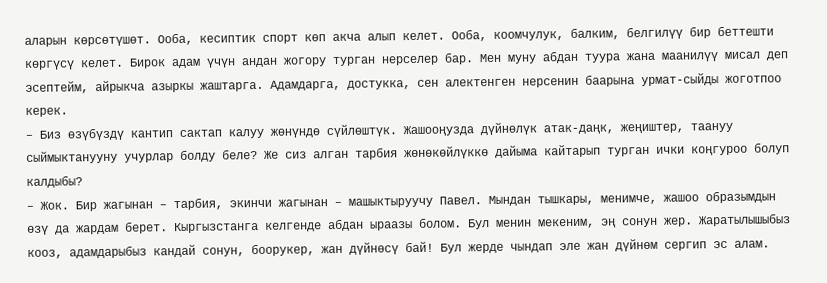аларын көрсөтүшөт. Ооба, кесиптик спорт көп акча алып келет. Ооба, коомчулук, балким, белгилүү бир беттешти көргүсү келет. Бирок адам үчүн андан жогору турган нерселер бар. Мен муну абдан туура жана маанилүү мисал деп эсептейм, айрыкча азыркы жаштарга. Адамдарга, достукка, сен алектенген нерсенин баарына урмат-сыйды жоготпоо керек.
– Биз өзүбүздү кантип сактап калуу жөнүндө сүйлөштүк. Жашооңузда дүйнөлүк атак-даңк, жеңиштер, таануу сыймыктанууну учурлар болду беле? Же сиз алган тарбия жөнөкөйлүккө дайыма кайтарып турган ички коңгуроо болуп калдыбы?
– Жок. Бир жагынан – тарбия, экинчи жагынан – машыктыруучу Павел. Мындан тышкары, менимче, жашоо образымдын өзү да жардам берет. Кыргызстанга келгенде абдан ыраазы болом. Бул менин мекеним, эң сонун жер. Жаратылышыбыз кооз, адамдарыбыз кандай сонун, боорукер, жан дүйнөсү бай! Бул жерде чындап эле жан дүйнөм сергип эс алам.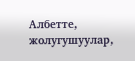Албетте, жолугушуулар,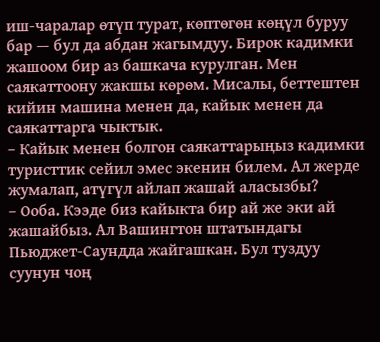иш-чаралар өтүп турат, көптөгөн көңүл буруу бар — бул да абдан жагымдуу. Бирок кадимки жашоом бир аз башкача курулган. Мен саякаттоону жакшы көрөм. Мисалы, беттештен кийин машина менен да, кайык менен да саякаттарга чыктык.
– Кайык менен болгон саякаттарыңыз кадимки туристтик сейил эмес экенин билем. Ал жерде жумалап, атүгүл айлап жашай аласызбы?
– Ооба. Кээде биз кайыкта бир ай же эки ай жашайбыз. Ал Вашингтон штатындагы Пьюджет-Саундда жайгашкан. Бул туздуу суунун чоң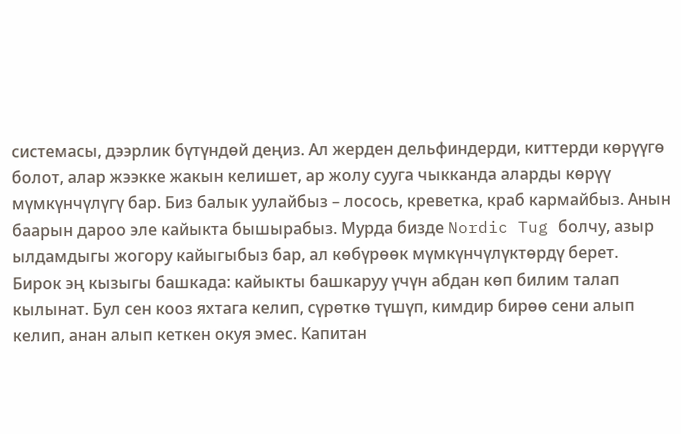системасы, дээрлик бүтүндөй деңиз. Ал жерден дельфиндерди, киттерди көрүүгө болот, алар жээкке жакын келишет, ар жолу сууга чыкканда аларды көрүү мүмкүнчүлүгү бар. Биз балык уулайбыз – лосось, креветка, краб кармайбыз. Анын баарын дароо эле кайыкта бышырабыз. Мурда бизде Nordic Tug болчу, азыр ылдамдыгы жогору кайыгыбыз бар, ал көбүрөөк мүмкүнчүлүктөрдү берет.
Бирок эң кызыгы башкада: кайыкты башкаруу үчүн абдан көп билим талап кылынат. Бул сен кооз яхтага келип, сүрөткө түшүп, кимдир бирөө сени алып келип, анан алып кеткен окуя эмес. Капитан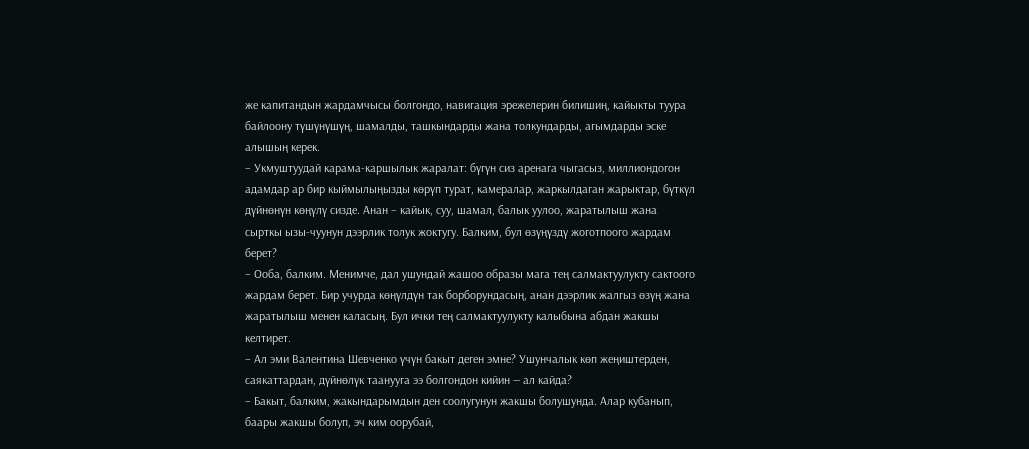же капитандын жардамчысы болгондо, навигация эрежелерин билишиң, кайыкты туура байлоону түшүнүшүң, шамалды, ташкындарды жана толкундарды, агымдарды эске алышың керек.
– Укмуштуудай карама-каршылык жаралат: бүгүн сиз аренага чыгасыз, миллиондогон адамдар ар бир кыймылыңызды көрүп турат, камералар, жаркылдаган жарыктар, бүткүл дүйнөнүн көңүлү сизде. Анан – кайык, суу, шамал, балык уулоо, жаратылыш жана сырткы ызы-чуунун дээрлик толук жоктугу. Балким, бул өзүңүздү жоготпоого жардам берет?
– Ооба, балким. Менимче, дал ушундай жашоо образы мага тең салмактуулукту сактоого жардам берет. Бир учурда көңүлдүн так борборундасың, анан дээрлик жалгыз өзүң жана жаратылыш менен каласың. Бул ички тең салмактуулукту калыбына абдан жакшы келтирет.
– Ал эми Валентина Шевченко үчүн бакыт деген эмне? Ушунчалык көп жеңиштерден, саякаттардан, дүйнөлүк таанууга ээ болгондон кийин — ал кайда?
– Бакыт, балким, жакындарымдын ден соолугунун жакшы болушунда. Алар кубанып, баары жакшы болуп, эч ким оорубай,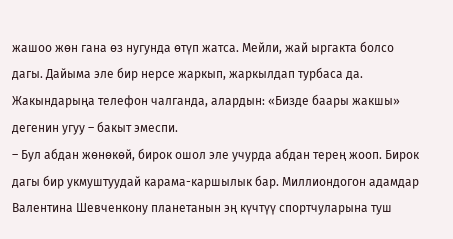жашоо жөн гана өз нугунда өтүп жатса. Мейли, жай ыргакта болсо дагы. Дайыма эле бир нерсе жаркып, жаркылдап турбаса да. Жакындарыңа телефон чалганда, алардын: «Бизде баары жакшы» дегенин угуу – бакыт эмеспи.
– Бул абдан жөнөкөй, бирок ошол эле учурда абдан терең жооп. Бирок дагы бир укмуштуудай карама-каршылык бар. Миллиондогон адамдар Валентина Шевченкону планетанын эң күчтүү спортчуларына туш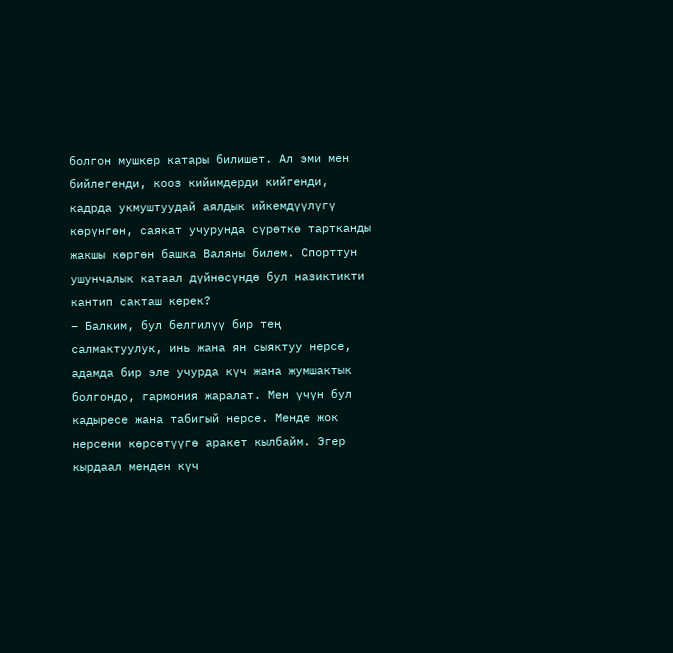болгон мушкер катары билишет. Ал эми мен бийлегенди, кооз кийимдерди кийгенди, кадрда укмуштуудай аялдык ийкемдүүлүгү көрүнгөн, саякат учурунда сүрөткө тартканды жакшы көргөн башка Валяны билем. Спорттун ушунчалык катаал дүйнөсүндө бул назиктикти кантип сакташ керек?
– Балким, бул белгилүү бир тең салмактуулук, инь жана ян сыяктуу нерсе, адамда бир эле учурда күч жана жумшактык болгондо, гармония жаралат. Мен үчүн бул кадыресе жана табигый нерсе. Менде жок нерсени көрсөтүүгө аракет кылбайм. Эгер кырдаал менден күч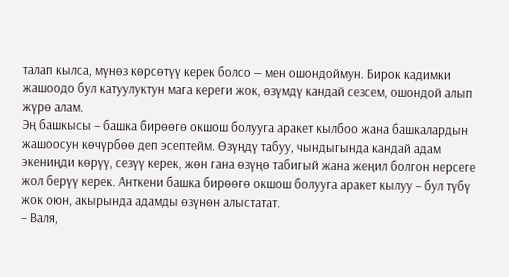талап кылса, мүнөз көрсөтүү керек болсо — мен ошондоймун. Бирок кадимки жашоодо бул катуулуктун мага кереги жок, өзүмдү кандай сезсем, ошондой алып жүрө алам.
Эң башкысы – башка бирөөгө окшош болууга аракет кылбоо жана башкалардын жашоосун көчүрбөө деп эсептейм. Өзүңдү табуу, чындыгында кандай адам экениңди көрүү, сезүү керек, жөн гана өзүңө табигый жана жеңил болгон нерсеге жол берүү керек. Анткени башка бирөөгө окшош болууга аракет кылуу – бул түбү жок оюн, акырында адамды өзүнөн алыстатат.
– Валя,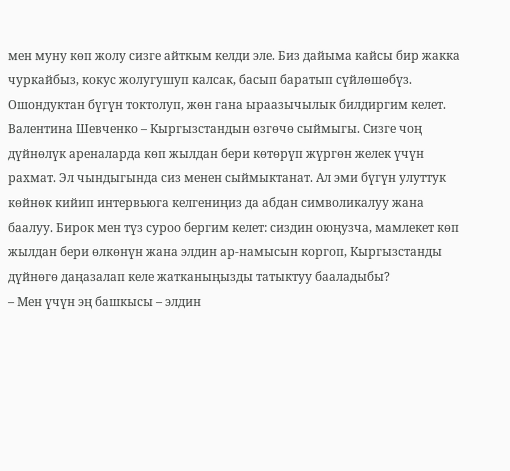мен муну көп жолу сизге айткым келди эле. Биз дайыма кайсы бир жакка чуркайбыз, кокус жолугушуп калсак, басып баратып сүйлөшөбүз. Ошондуктан бүгүн токтолуп, жөн гана ыраазычылык билдиргим келет. Валентина Шевченко – Кыргызстандын өзгөчө сыймыгы. Сизге чоң дүйнөлүк ареналарда көп жылдан бери көтөрүп жүргөн желек үчүн рахмат. Эл чындыгында сиз менен сыймыктанат. Ал эми бүгүн улуттук көйнөк кийип интервьюга келгениңиз да абдан символикалуу жана баалуу. Бирок мен түз суроо бергим келет: сиздин оюңузча, мамлекет көп жылдан бери өлкөнүн жана элдин ар-намысын коргоп, Кыргызстанды дүйнөгө даңазалап келе жатканыңызды татыктуу бааладыбы?
– Мен үчүн эң башкысы – элдин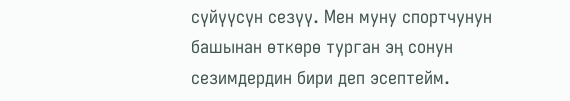сүйүүсүн сезүү. Мен муну спортчунун башынан өткөрө турган эң сонун сезимдердин бири деп эсептейм.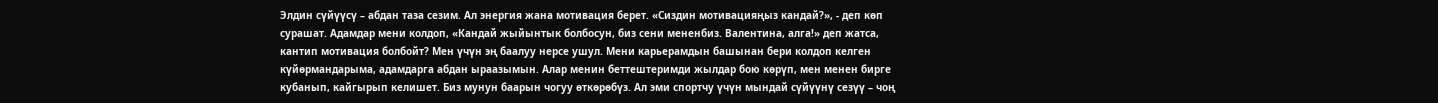Элдин сүйүүсү – абдан таза сезим. Ал энергия жана мотивация берет. «Сиздин мотивацияңыз кандай?», - деп көп сурашат. Адамдар мени колдоп, «Кандай жыйынтык болбосун, биз сени мененбиз. Валентина, алга!» деп жатса, кантип мотивация болбойт? Мен үчүн эң баалуу нерсе ушул. Мени карьерамдын башынан бери колдоп келген күйөрмандарыма, адамдарга абдан ыраазымын. Алар менин беттештеримди жылдар бою көрүп, мен менен бирге кубанып, кайгырып келишет. Биз мунун баарын чогуу өткөрөбүз. Ал эми спортчу үчүн мындай сүйүүнү сезүү – чоң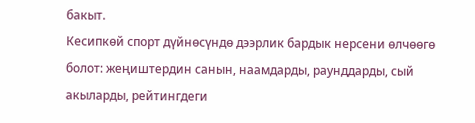бакыт.
Кесипкөй спорт дүйнөсүндө дээрлик бардык нерсени өлчөөгө болот: жеңиштердин санын, наамдарды, раунддарды, сый акыларды, рейтингдеги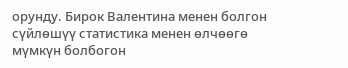орунду. Бирок Валентина менен болгон сүйлөшүү статистика менен өлчөөгө мүмкүн болбогон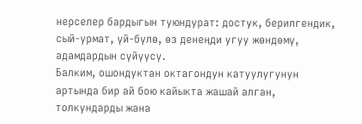нерселер бардыгын туюндурат: достук, берилгендик, сый-урмат, үй-бүлө, өз денеңди угуу жөндөмү, адамдардын сүйүүсү.
Балким, ошондуктан октагондун катуулугунун артында бир ай бою кайыкта жашай алган, толкундарды жана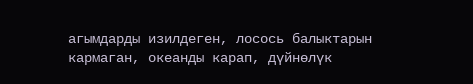агымдарды изилдеген, лосось балыктарын кармаган, океанды карап, дүйнөлүк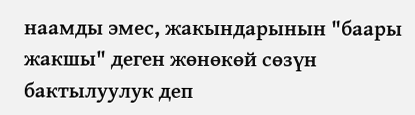наамды эмес, жакындарынын "баары жакшы" деген жөнөкөй сөзүн бактылуулук деп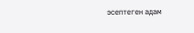эсептеген адам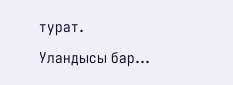турат.
Уландысы бар...